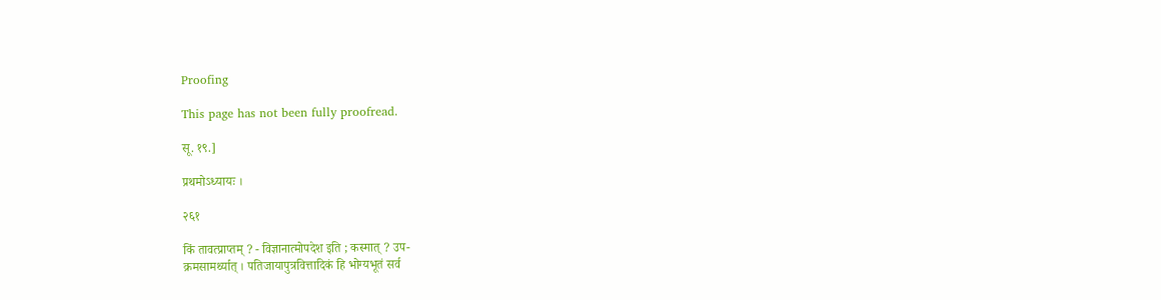Proofing

This page has not been fully proofread.

सू. १९.]

प्रथमोऽध्यायः ।

२६१

किं तावत्प्राप्तम् ? - विज्ञानात्मोपदेश इति ; कस्मात् ? उप-
क्रमसामर्थ्यात् । पतिजायापुत्रवित्तादिकं हि भोग्यभूतं सर्व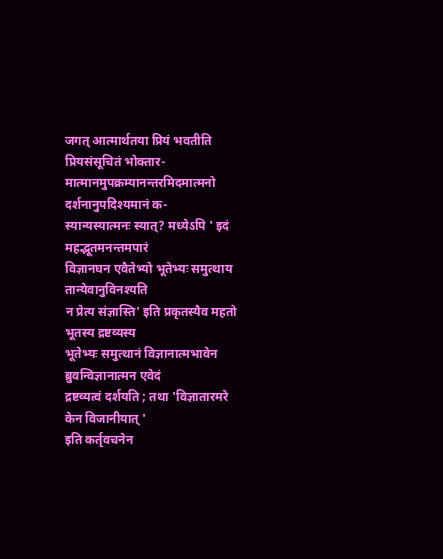जगत् आत्मार्थतया प्रियं भवतीति प्रियसंसूचितं भोक्तार-
मात्मानमुपक्रम्यानन्तरमिदमात्मनो दर्शनानुपदिश्यमानं क-
स्यान्यस्यात्मनः स्यात्? मध्येऽपि ' इदं महद्भूतमनन्तमपारं
विज्ञानघन एवैतेभ्यो भूतेभ्यः समुत्थाय तान्येवानुविनश्यति
न प्रेत्य संज्ञास्ति' इति प्रकृतस्यैव महतो भूतस्य द्रष्टव्यस्य
भूतेभ्यः समुत्थानं विज्ञानात्मभावेन ब्रुवन्विज्ञानात्मन एवेदं
द्रष्टव्यत्वं दर्शयति ; तथा 'विज्ञातारमरे केन विजानीयात् '
इति कर्तृवचनेन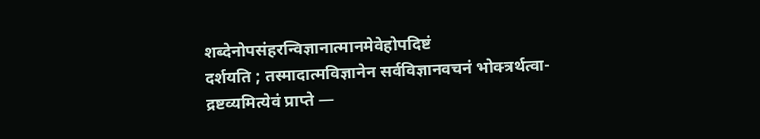शब्देनोपसंहरन्विज्ञानात्मानमेवेहोपदिष्टं
दर्शयति ; तस्मादात्मविज्ञानेन सर्वविज्ञानवचनं भोक्त्रर्थत्वा-
द्रष्टव्यमित्येवं प्राप्ते —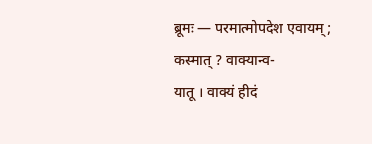ब्रूमः — परमात्मोपदेश एवायम्; कस्मात् ? वाक्यान्व-
यातू । वाक्यं हीदं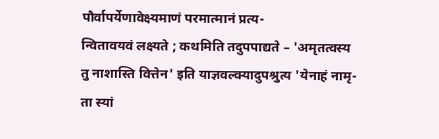पौर्वापर्येणावेक्ष्यमाणं परमात्मानं प्रत्य-
न्वितावयवं लक्ष्यते ; कथमिति तदुपपाद्यते – 'अमृतत्वस्य
तु नाशास्ति वित्तेन' इति याज्ञवल्क्यादुपश्रुत्य 'येनाहं नामृ-
ता स्यां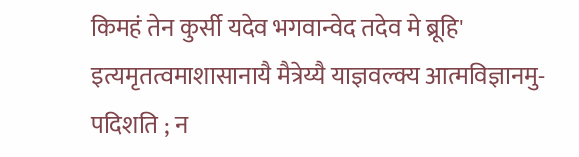किमहं तेन कुर्सी यदेव भगवान्वेद तदेव मे ब्रूहि'
इत्यमृतत्वमाशासानायै मैत्रेय्यै याज्ञवल्क्य आत्मविज्ञानमु-
पदिशति ; न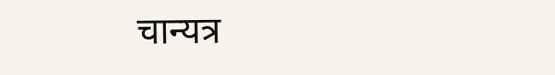चान्यत्र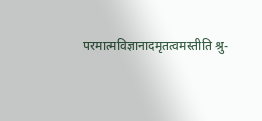परमात्मविज्ञानादमृतत्वमस्तीति श्रु-